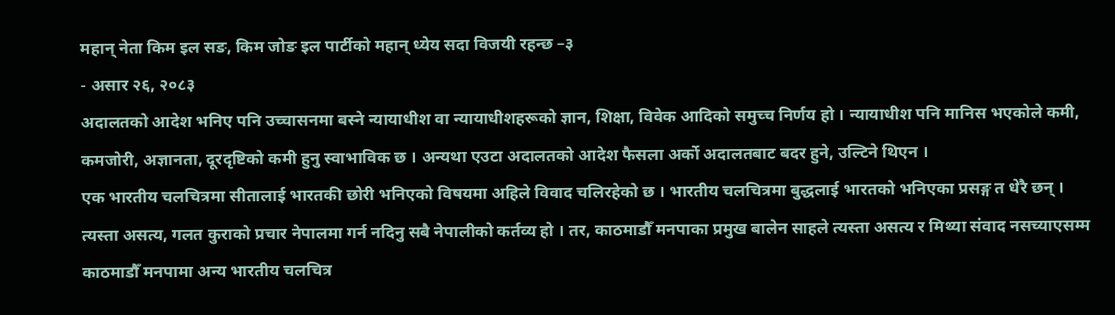महान् नेता किम इल सङ, किम जोङ इल पार्टीको महान् ध्येय सदा विजयी रहन्छ –३
- असार २६, २०८३
अदालतको आदेश भनिए पनि उच्चासनमा बस्ने न्यायाधीश वा न्यायाधीशहरूको ज्ञान, शिक्षा, विवेक आदिको समुच्च निर्णय हो । न्यायाधीश पनि मानिस भएकोले कमी, कमजोरी, अज्ञानता, दूरदृष्टिको कमी हुनु स्वाभाविक छ । अन्यथा एउटा अदालतको आदेश फैसला अर्को अदालतबाट बदर हुने, उल्टिने थिएन ।
एक भारतीय चलचित्रमा सीतालाई भारतकी छोरी भनिएको विषयमा अहिले विवाद चलिरहेको छ । भारतीय चलचित्रमा बुद्धलाई भारतको भनिएका प्रसङ्ग त धेरै छन् । त्यस्ता असत्य, गलत कुराको प्रचार नेपालमा गर्न नदिनु सबै नेपालीको कर्तव्य हो । तर, काठमाडौँ मनपाका प्रमुख बालेन साहले त्यस्ता असत्य र मिथ्या संवाद नसच्याएसम्म काठमाडौँ मनपामा अन्य भारतीय चलचित्र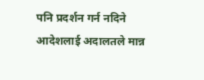पनि प्रदर्शन गर्न नदिने आदेशलाई अदालतले मान्न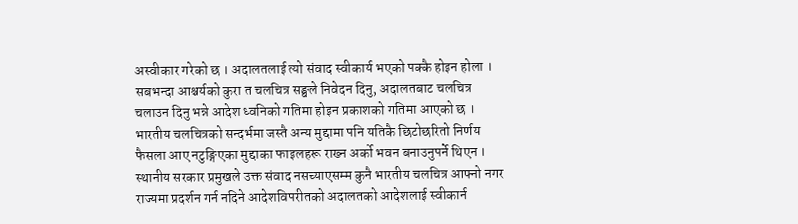अस्वीकार गरेको छ । अदालतलाई त्यो संवाद स्वीकार्य भएको पक्कै होइन होला । सबभन्दा आश्चर्यको कुरा त चलचित्र सङ्घले निवेदन दिनु, अदालतबाट चलचित्र चलाउन दिनु भन्ने आदेश ध्वनिको गतिमा होइन प्रकाशको गतिमा आएको छ । भारतीय चलचित्रको सन्दर्भमा जस्तै अन्य मुद्दामा पनि यतिकै छिटोछरितो निर्णय फैसला आए नटुङ्गिएका मुद्दाका फाइलहरू राख्न अर्को भवन बनाउनुपर्ने थिएन ।
स्थानीय सरकार प्रमुखले उक्त संवाद नसच्याएसम्म कुनै भारतीय चलचित्र आफ्नो नगर राज्यमा प्रदर्शन गर्न नदिने आदेशविपरीतको अदालतको आदेशलाई स्वीकार्न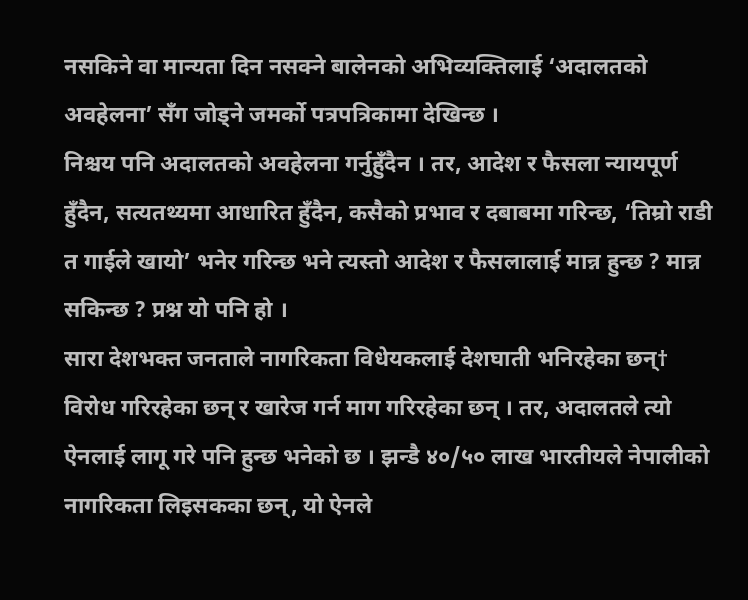नसकिने वा मान्यता दिन नसक्ने बालेनको अभिव्यक्तिलाई ‘अदालतको अवहेलना’ सँग जोड्ने जमर्को पत्रपत्रिकामा देखिन्छ ।
निश्चय पनि अदालतको अवहेलना गर्नुहुँदैन । तर, आदेश र फैसला न्यायपूर्ण हुँदैन, सत्यतथ्यमा आधारित हुँदैन, कसैको प्रभाव र दबाबमा गरिन्छ, ‘तिम्रो राडी त गाईले खायो’ भनेर गरिन्छ भने त्यस्तो आदेश र फैसलालाई मान्न हुन्छ ? मान्न सकिन्छ ? प्रश्न यो पनि हो ।
सारा देशभक्त जनताले नागरिकता विधेयकलाई देशघाती भनिरहेका छन्† विरोध गरिरहेका छन् र खारेज गर्न माग गरिरहेका छन् । तर, अदालतले त्यो ऐनलाई लागू गरे पनि हुन्छ भनेको छ । झन्डै ४०/५० लाख भारतीयले नेपालीको नागरिकता लिइसकका छन्, यो ऐनले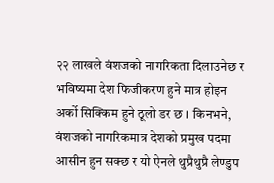२२ लाखले वंशजको नागरिकता दिलाउनेछ र भविष्यमा देश फिजीकरण हुने मात्र होइन अर्को सिक्किम हुने ठूलो डर छ । किनभने, वंशजको नागरिकमात्र देशको प्रमुख पदमा आसीन हुन सक्छ र यो ऐनले थुप्रैथुप्रै लेण्डुप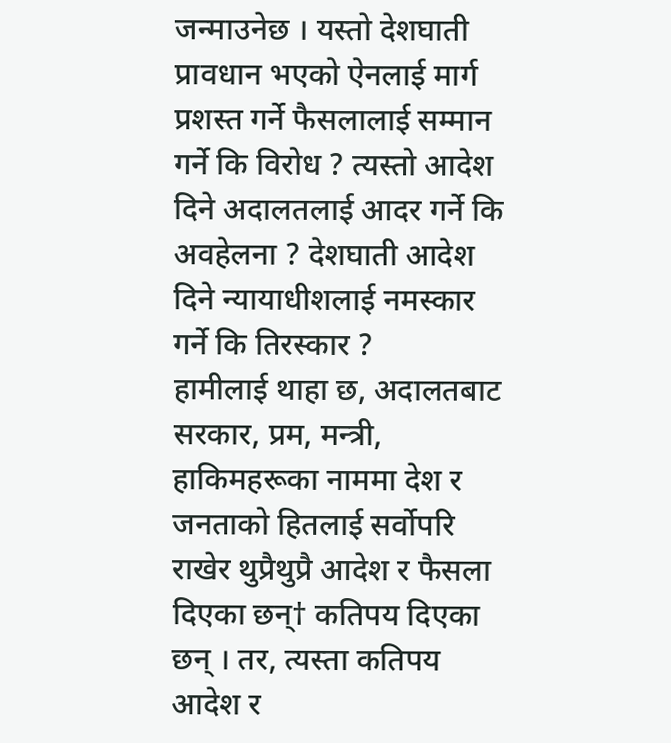जन्माउनेछ । यस्तो देशघाती प्रावधान भएको ऐनलाई मार्ग प्रशस्त गर्ने फैसलालाई सम्मान गर्ने कि विरोध ? त्यस्तो आदेश दिने अदालतलाई आदर गर्ने कि अवहेलना ? देशघाती आदेश दिने न्यायाधीशलाई नमस्कार गर्ने कि तिरस्कार ?
हामीलाई थाहा छ, अदालतबाट सरकार, प्रम, मन्त्री, हाकिमहरूका नाममा देश र जनताको हितलाई सर्वोपरि राखेर थुप्रैथुप्रै आदेश र फैसला दिएका छन्† कतिपय दिएका छन् । तर, त्यस्ता कतिपय आदेश र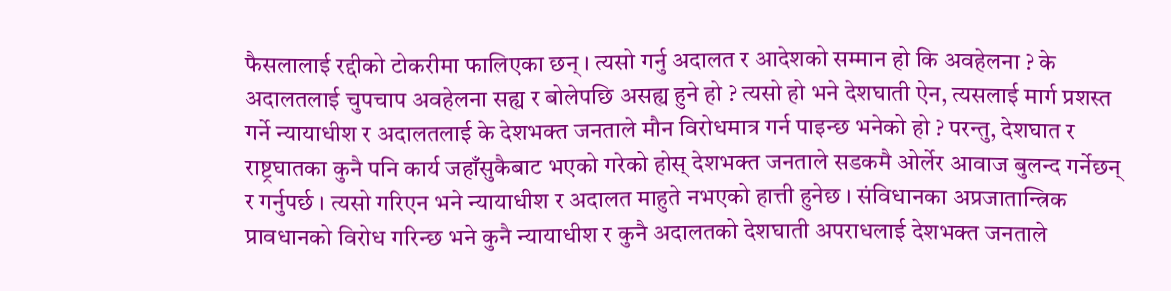फैसलालाई रद्दीको टोकरीमा फालिएका छन् । त्यसो गर्नु अदालत र आदेशको सम्मान हो कि अवहेलना ? के अदालतलाई चुपचाप अवहेलना सह्य र बोलेपछि असह्य हुने हो ? त्यसो हो भने देशघाती ऐन, त्यसलाई मार्ग प्रशस्त गर्ने न्यायाधीश र अदालतलाई के देशभक्त जनताले मौन विरोधमात्र गर्न पाइन्छ भनेको हो ? परन्तु, देशघात र राष्ट्रघातका कुनै पनि कार्य जहाँसुकैबाट भएको गरेको होस् देशभक्त जनताले सडकमै ओर्लेर आवाज बुलन्द गर्नेछन् र गर्नुपर्छ । त्यसो गरिएन भने न्यायाधीश र अदालत माहुते नभएको हात्ती हुनेछ । संविधानका अप्रजातान्त्रिक प्रावधानको विरोध गरिन्छ भने कुनै न्यायाधीश र कुनै अदालतको देशघाती अपराधलाई देशभक्त जनताले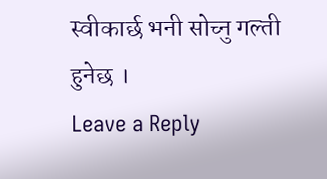स्वीकार्छ भनी सोच्नु गल्ती हुनेछ ।
Leave a Reply